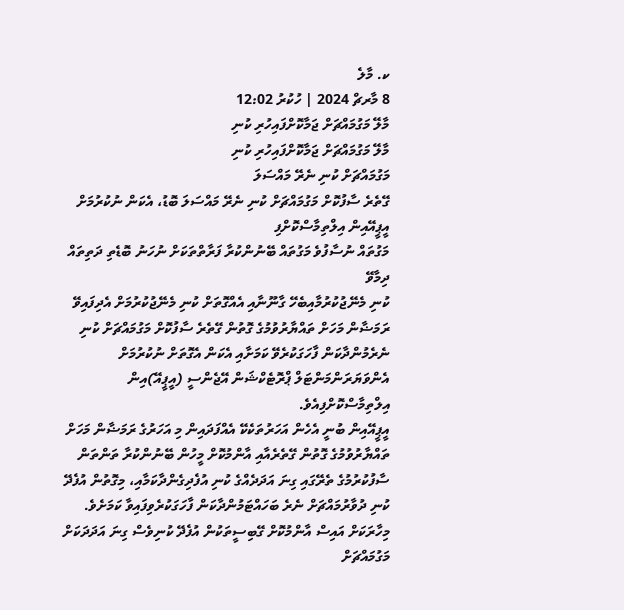ކ. މާލެ
8 މާރޗް 2024 | ހުކުރު 12:02
މާލޭ މަގުމައްޗަށް ޖަމާކޮށްފައިހުރި ކުނި
މާލޭ މަގުމައްޗަށް ޖަމާކޮށްފައިހުރި ކުނި
މަގުމައްޗަށް ކުނި ނެރޭ މައްސަލަ
ގޭތެރެ ސާފުކޮށް މަގުމައްޗަށް ކުނި ނެރޭ މައްސަލަ ބޮޑު، އެކަން ނުކުރުމަށް އީޕީއޭއިން އިލްތިމާސްކޮށްފި
މަގުތައް ނުސާފުވެ މަގުތައް ބޭނުންކުރާ ފަރާތްތަކަށް ނުހަނު ބޮޑެތި ދަތިތައް ދިމާވޭ
ކުނި މެނޭޖުކުރުމާއިބެހޭ ގާނޫނާއި އެއްގޮތަށް ކުނި މެނޭޖުކުރުމަށް އެދިފައިވޭ
ރަމަޟާން މަހަށް ތައްޔާރުވުމުގެ ގޮތުން ގޭތެރެ ސާފުކޮށް މަގުމައްޗަށް ކުނި ނެރެމުންދާކަން ފާހަގަކުރެވޭ ކަމަށާއި އެކަން އެގޮތަށް ނުކުރުމަށް އެންވަޔަރަންމަންޓަލް ޕްރޮޓެކްޝަން އޭޖެންސީ (އީޕީއޭ)އިން އިލްތިމާސްކޮށްފިއެވެ.
އީޕީއޭއިން ބުނީ އެހެން އަހަރުތަކެކޭ އެއްފަދައިން މި އަހަރުގެ ރަމަޟާން މަހަށް ތައްޔާރުވުމުގެ ގޮތުން ގޭތެރެއާއި އާންމުކޮށް މީހުން ބޭނުންކުރާ ތަންތަން ސާފުކުރުމުގެ ތެރޭގައި ގިނަ އަދަދެއްގެ ކުނި އުފެދިގެންދާކަމާއި، މިގޮތުން އުފެދޭ ކުނި ދުވާރުމައްޗަށް ނެރެ ބަހައްޓަމުންދާކަން ފާހަގަކުރެވިފައިވާ ކަމަށެވެ. މިހާރަކަށް އައިސް އާންމުކޮށް ގޭބިސީތަކުން އުފެދޭ ކުނިވެސް ގިނަ އަދަދަކަށް މަގުމައްޗަށް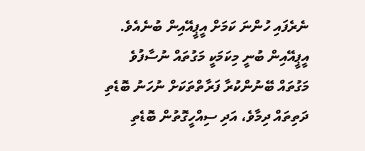ނެރެފައި ހުންނަ ކަމަށް އީޕީއޭއިން ބުނެއެވެ.
އީޕީއޭއިން ބުނީ މިކަމަކީ މަގުތައް ނުސާފުވެ މަގުތައް ބޭނުންކުރާ ފަރާތްތަކަށް ނުހަނު ބޮޑެތި ދަތިތައް ދިމާވެ، އަދި ސިއްހީގޮތުން ބޮޑެތި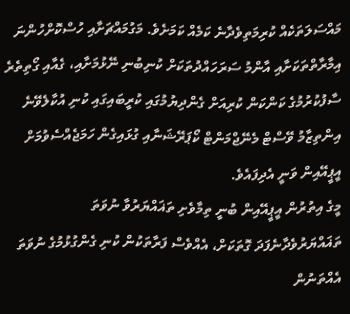މައްސަލަތަކެއް ކުރިމަތިވެދާނެ ކަމެއް ކަމަށެވެ. މަގުމައްޗަށާއި ހުސްކޮށްހުންނަ އިމާރާތްތަކަށާއި އާންމު ސަރަހައްދުތަކަށް ކުނިބުނި ނޭޅުމަށާއި، ގެއާއި ގޯތިތެރެ ސާފުކުރުމުގެ ކަންކަން ކުރިއަށް ގެންދިޔުމުގައި ކުރީބައިގައި ކުނި އުކާލެވޭނެ އިންތިޒާމު ވޭސްޓް މެނޭޖްމަންޓް ކޯޕަރޭޝަނާއި ގުޅައިގެން ހަމަޖެއްސެވުމަށް އީޕީއޭއިން ވަނީ އެދިފައެވެ.
މީގެ އިތުރުން އީޕީއޭއިން ބުނީ ތިމާވެށި ތަޣައްޔަރުވާ ނުވަތަ ތަޣައްޔަރުވެދާނެފަދަ ގޮތަކަށް، އެއްވެސް ފަރާތަކުން ކުނި ގެންގުޅުމުގެ ނުވަތަ އެއްތަނުން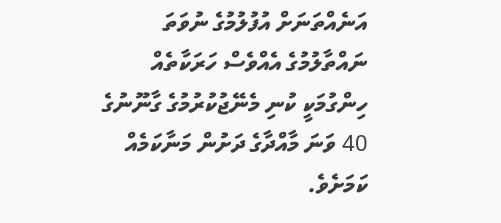އަނެއްތަނަށް އުފުލުމުގެ ނުވަތަ ނައްތާލުމުގެ އެއްވެސް ހަރަކާތެއް ހިންގުމަކީ ކުނި މެނޭޖުކުރުމުގެ ގާނޫނުގެ 40 ވަނަ މާއްދާގެ ދަށުން މަނާކަމެއް ކަމަށެވެ.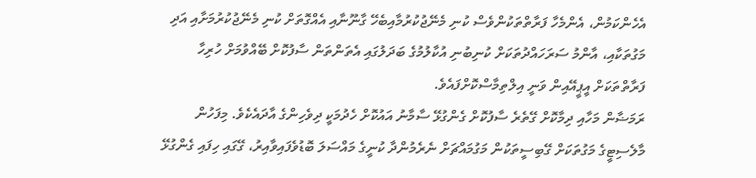އެހެންކަމުން، އެންމެހާ ފަރާތްތަކުންވެސް ކުނި މެނޭޖުކުރުމާއިބެހޭ ގާނޫނާއި އެއްގޮތަށް ކުނި މެނޭޖުކުރުމަށާއި އަދި މަގުތަކާއި، އާންމު ސަރަހައްދުތަކަށް ކުނިބުނި އުކާލުމުގެ ބަދަލުގައި އެތަންތަން ސާފުކޮށް ބޭއްވުމަށް ހުރިހާ ފަރާތްތަކަށް އީޕީއޭއިން ވަނީ އިލްތިމާސްކޮށްފައެވެ.
ރަމަޟާން މަހާއި ދިމާކޮށް ގޭތެރެ ސާފުކޮށް ގެންގުޅޭ ސާމާނު އައުކޮށް ހެދުމަކީ ދިވެހިންގެ އާދައެކެވެ. މިފަހުން މާލެސިޓީގެ މަގުތަކަށް ގޭބިސީތަކުން މަގުމައްޗަށް ނެރެމުންދާ ކުނީގެ މައްސަލަ ބޮޑުވެފައިވާއިރު، ގޭގައި ހިފައި ގެންގުޅޭ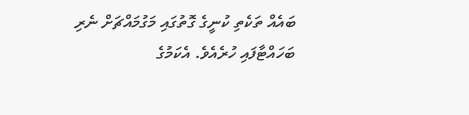ބައެއް ތަކެތި ކުނީގެ ގޮތުގައި މަގުމައްޗަށް ނެރި ބަހައްޓާފައި ހުރެއެވެ. އެކަމުގެ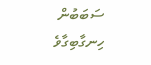ސަބަބުން ހިނގާބިގާވެ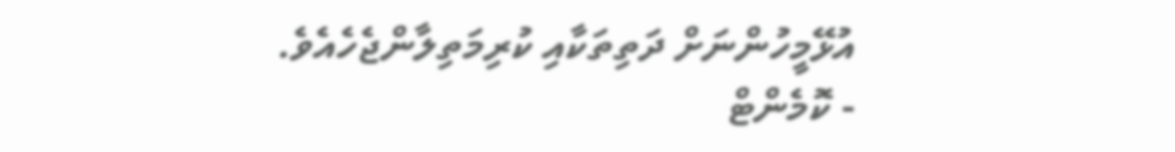އުޅޭމީހުންނަށް ދަތިތަކާއި ކުރިމަތިލާންޖެހެއެވެ.
- ކޮމެންޓް